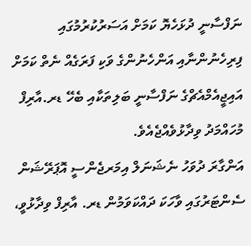ނަފްސާނީ ދުޅަހެޔޮ ކަމަށް އަސަރުކުރުމުގައި ފިރިހެނުންނާއި އަންހެނުންގެ ވަކި ފަރަގެއް ނެތް ކަމަށް އައިޖީއެމްއެޗްގެ ނަފްސާނީ ބަލިތަކާއި ބެހޭ ޑރ.އާރިފް މުހައްމަދު ވިދާޅުވެއްޖެއެވެ.
އަންގާރަ ދުވަހު ނެޝަނަލް އިމަރޖެންސީ އޮޕަރޭޝަން ސެންޓަރުގައި ވާހަކަ ދައްކަވަމުން ޑރ. އާރިފް ވިދާޅުވީ،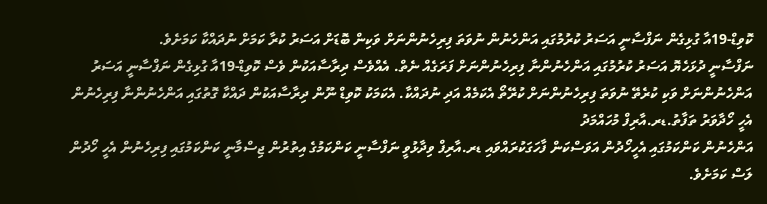ކޮވިޑް-19އާ ގުޅިގެން ނަފްސާނީ އަސަރު ކުރުމުގައި އަންހެނުން ނުވަތަ ފިރިހެނުންނަށް ވަކިން ބޮޑަށް އަސަރު ކުރާ ކަމަށް ނުދައްކާ ކަމަށެވެ.
ނަފްސާނީ ދުޅަހެޔޮ އަސަރު ކުރުމުގައި އަންހެނުންނާ ފިރިހެނުންނަށް ފަރަގެއް ނެތް. އެއްވެސް ދިރާސާއަކުން ވެސް ކޮވިޑް-19އާ ގުޅިގެން ނަފްސާނީ އަސަރު އަންހެނުންނަށް ވަކި ކުރެތޭ ނުވަތަ ފިރިހެނުންނަށް ކުރޭތޯ އެކަމެއް އަދި ނުދައްކާ. އެކަމަކު ކޮވިޑް ނޫން ދިރާސާއަކުން ދައްކާ ގޮތުގައި އަންހެނުންނާ ފިރިހެނުން އެހީ ހޯދާވަރު ތަފާތު.ޑރ.އާރިފް މުހައްމަދު
އަންހެނުން ކަންކަމުގައި އެހީހޯދުން އަވަސްކަން ފާހަގަކުރައްވައި ޑރ.އާރިފް ވިދާޅުވީ ނަފްސާނީ ކަންކަމުގެ އިތުރުން ޖިސްމާނީ ކަންކަމުގައި ފިރިހެނުން އެހީ ހޯދުން ލަސް ކަމަށެވެ.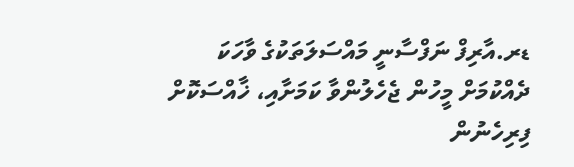ޑރ.އާރިފް ނަފްސާނީ މައްސަލަތަކުގެ ވާހަކަ ދެއްކުމަށް މީހުން ޖެހެލުންވާ ކަމަށާއި، ޚާއްސަކޮށް ފިރިހެނުން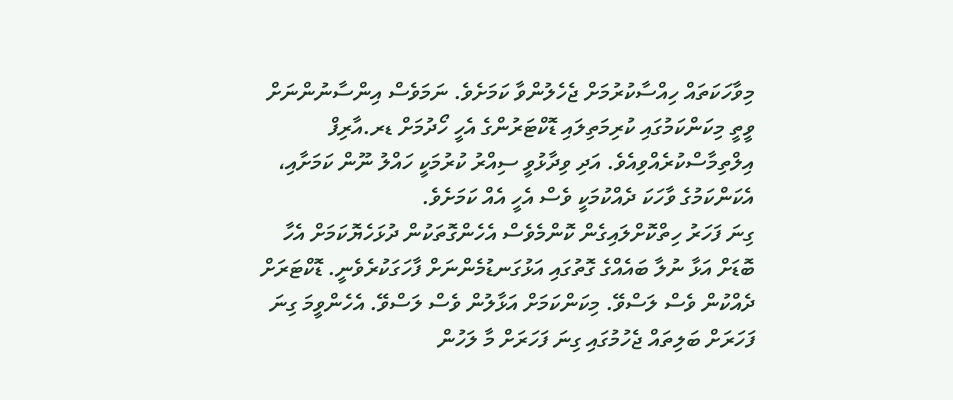މިވާހަކަތައް ހިއްސާކުރުމަށް ޖެހެލުންވާ ކަމަށެވެ. ނަމަވެސް އިންސާނުންނަށް ވީތީ މިކަންކަމުގައި ކުރިމަތިލައި ޑޮކްޓަރުންގެ އެހީ ހޯދުމަށް ޑރ.އާރިފް އިލްތިމާސްކުރެއްވިއެވެ. އަދި ވިދާޅުވީ ސިއްރު ކުރުމަކީ ހައްލު ނޫން ކަމަށާއި، އެކަންކަމުގެ ވާހަކަ ދެއްކުމަކީ ވެސް އެހީ އެއް ކަމަށެވެ.
ގިނަ ފަހަރު ހިތްކޮށްލައިގެން ކޮންމެވެސް އެހެންގޮތަކުން ދުޅަހެޔޮކަމަށް އެހާ ބޮޑަށް އަޅާ ނުލާ ބައެއްގެ ގޮތުގައި އަޅުގަނޑުމެންނަށް ފާހަގަކުރެވެނީ. ޑޮކްޓަރަށް ދެއްކުން ވެސް ލަސްވޭ. މިކަންކަމަށް އަޅާލުން ވެސް ލަސްވޭ. އެހެންވީމަ ގިނަ ފަހަރަށް ބަލިތައް ޖެހުމުގައި ގިނަ ފަހަރަށް މާ ލަހުން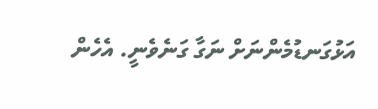އަޅުގަނޑުމެންނަށް ނަގާ ގަނެވެނީ. އެހެން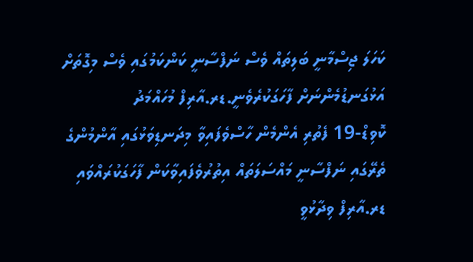ކަހަލަ ޖިސްމާނީ ބަލިތައް ވެސް ނަފްސާނީ ކަންކަމުގައި ވެސް މިގޮތަށް އަޅުގަނޑުމެންނަށް ފާހަގަކުރެވެނީ.ޑރ.އާރިފް މުހައްމަދު
ކޮވިޑް-19 ފެތުރި އެންމެން ހާސްވެފައިވާ މިދަނޑިވަޅުގައި އާންމުންގެ ތެރޭގައި ނަފްސާނީ މައްސަލަތައް އިތުރުވެފައިވާކަން ފާހަގަކުރައްވައި ޑރ.އާރިފް ވިދާޅުވީ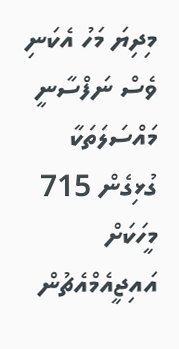މިދިޔަ މަހު އެކަނި ވެސް ނަފްސާނީ މައްސަލަތަކާ ގުޅިގެން 715 މީހަކަށް އައިޖީއެމްއެޗުން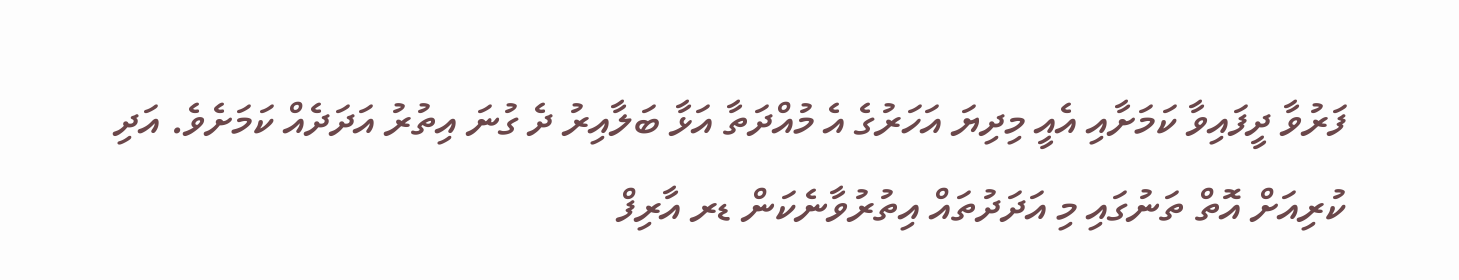ފަރުވާ ދީފައިވާ ކަމަށާއި އެއީ މިދިޔަ އަހަރުގެ އެ މުއްދަތާ އަޅާ ބަލާއިރު ދެ ގުނަ އިތުރު އަދަދެއް ކަމަށެވެ. އަދި ކުރިއަށް އޮތް ތަނުގައި މި އަދަދުތައް އިތުރުވާނެކަން ޑރ އާރިފް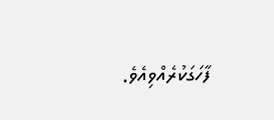ފާހަގަކުރެއްވިއެވެ.